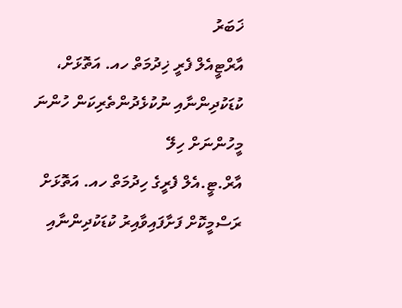ޚަބަރު
އާރްޓީއެލް ފެރީ ޚިދުމަތް ހއ. އަތޮޅަށް، ކުޑަކުދިންނާއި ނުކުޅެދުންތެރިކަން ހުންނަ މީހުންނަށް ހިލޭ
އާރް.ޓީ.އެލް ފެރީގެ ހިދުމަތް ހއ. އަތޮޅަށް ރަސްމީކޮށް ފަށާފައިވާއިރު ކުޑަކުދިންނާއި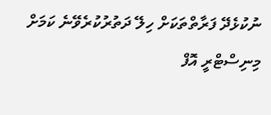ނުކުޅެދޭ ފަރާތްތަކަށް ހިލޭ ދަތުރުކުރެވޭނެ ކަމަށް މިނިސްޓްރީ އޮފް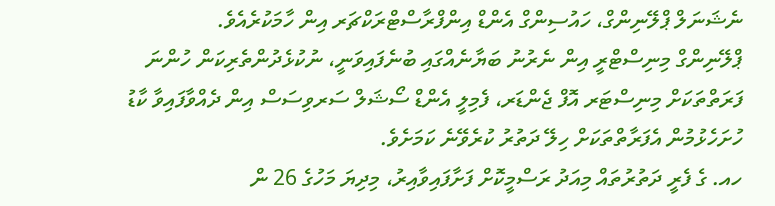ނެޝަނަލް ޕްލޭނިންގް، ހައުސިންގް އެންޑް އިންފްރާސްޓްރަކްޗަރ އިން ހާމަކުރެއެވެ.
ޕްލޭނިންގް މިނިސްޓްރީ އިން ނެރުނު ބަޔާނެއްގައި ބުނެފައިވަނީ، ނުކުޅެދުންތެރިކަން ހުންނަ ފަރަތްތަކަށް މިނިސްޓަރ އޮފް ޖެންޑަރ، ފެމިލީ އެންޑް ސޯޝަލް ސަރވިސަސް އިން ދެއްވާފައިވާ ކާޑު ހުށަހެޅުމުން އެފަރާތްތަކަށް ހިލޭ ދަތުރު ކުރެވޭނެ ކަމަށެވެ.
ހއ. ގެ ފެރީ ދަތުރުތައް މިއަދު ރަސްމީކޮށް ފަށާފައިވާއިރު، މިދިޔަ މަހުގެ 26 ން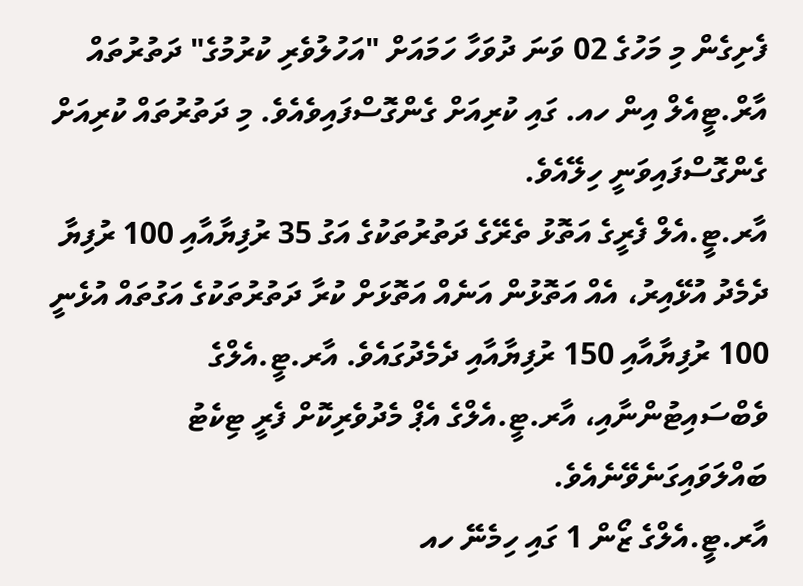ފެށިގެން މި މަހުގެ 02 ވަނަ ދުވަހާ ހަމައަށް "އަހުލުވެރި ކުރުމުގެ" ދަތުރުތައް އާރް.ޓީއެލް އިން ހއ. ގައި ކުރިއަށް ގެންގޮސްފައިވެއެވެ. މި ދަތުރުތައް ކުރިއަށް ގެންގޮސްފައިވަނީ ހިލޭއެވެ.
އާރ.ޓީ.އެލް ފެރީގެ އަތޮޅު ތެރޭގެ ދަތުރުތަކުގެ އަގު 35 ރުފިޔާއާއި 100 ރުފިޔާ ދެމެދު އުޅޭއިރު، އެއް އަތޮޅުން އަނެއް އަތޮޅަށް ކުރާ ދަތުރުތަކުގެ އަގުތައް އުޅެނީ 100 ރުފިޔާއާއި 150 ރުފިޔާއާއި ދެމެދުގައެވެ. އާރ.ޓީ.އެލްގެ ވެބްސައިޓުންނާއި، އާރ.ޓީ.އެލްގެ އެޕް މެދުވެރިކޮށް ފެރީ ޓިކެޓު ބައްލަވައިގަނެވޭނެއެވެ.
އާރ.ޓީ.އެލްގެ ޒޯން 1 ގައި ހިމެނޭ ހއ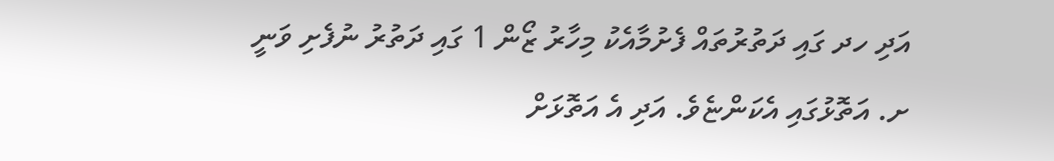އަދި ހދ ގައި ދަތުރުތައް ފެށުމާއެކު މިހާރު ޒޯން 1 ގައި ދަތުރު ނުފެށި ވަނީ ށ. އަތޮޅުގައި އެކަންޏެވެ. އަދި އެ އަތޮޅަށް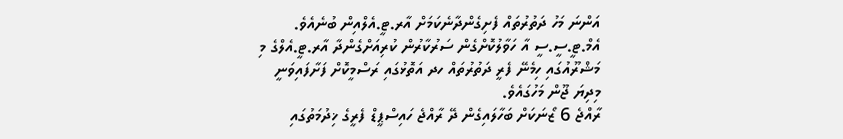އަންނަ މަހު ދަތުރުތައް ފެށިގެންދާނެކަމަށް އާރ.ޓީ.އެލްއިން ބުނެއެވެ. އެމް.ޓީ.ސީ.ސީ އާ ހަވާލުކޮށްގެން ސަރުކާރުން ކުރިއަށްގެންދާ އާރ.ޓީ.އެލްގެ މި މަޝްރޫއުގައި ހިމެނޭ ފެރީ ދަތުރުތައް ހދ އަތޮޅުގައި ރަސްމީކޮށް ފަށާފައިވަނީ މިދިޔަ ޖޫން މަހުގައެވެ.
ރާއްޖެ 6 ޒޯނަކަށް ބަހާލައިގެން ދޭ ރާއްޖެ ހައިސްޕީޑް ފެރީގެ ޚިދުމަތުގައި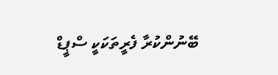ބޭނުންކުރާ ފެރީތަކަކީ ސްޕީޑް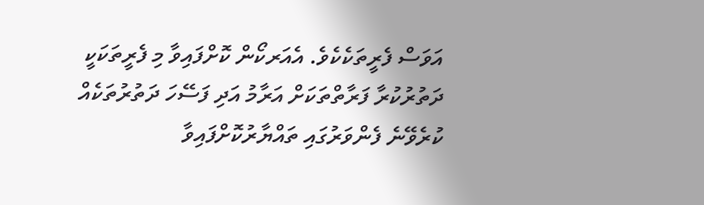އަވަސް ފެރީތަކެކެވެ. އެއަރކޯން ކޮށްފައިވާ މި ފެރީތަކަކީ ދަތުރުކުރާ ފަރާތްތަކަށް އަރާމު އަދި ފަސޭހަ ދަތުރުތަކެއް ކުރެވޭނެ ފެންވަރުގައި ތައްޔާރުކޮށްފައިވާ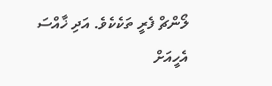ލޯންޗް ފެރީ ތަކެކެވެ. އަދި ޚާއްސަ އެހީއަށް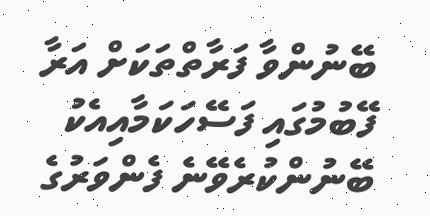ބޭނުންވާ ފަރާތްތަކަށް އަރާ ފޭބުމުގައި ފަސޭހަކަމާއިއެކު ބޭނުންކުރެވޭނެ ފެންވަރުގެ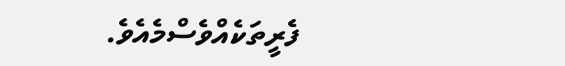ފެރީތަކެއްވެސްމެއެވެ.